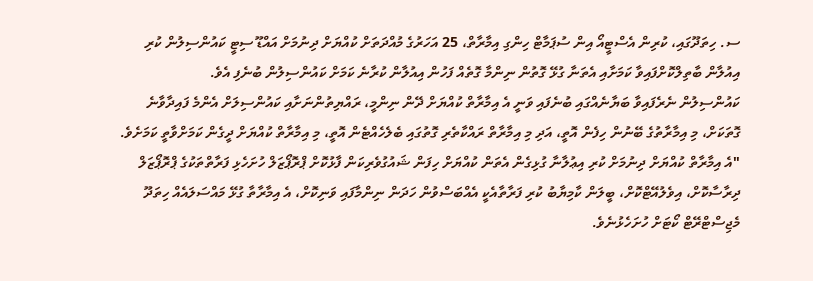ސ. ހިތަދޫގައި، ކުރިން އެސްޓީއޯ އިން ސުޕަމާޓް ހިންގި އިމާރާތް، 25 އަހަރުގެ މުއްދަތަށް ކުއްޔަށް ދިނުމަށް އައްޑޫ ސިޓީ ކައުންސިލުން ކުރި އިއުލާން ބާތިލްކޮށްފައިވާ ކަމަށާއި އެތަނާ ގުޅޭ ގޮތުން ނިންމާ ގޮތެއް ފަހުން އިއުލާން ކުރާނެ ކަމަށް ކައުންސިލުން ބުނެފި އެވެ.
ކައުންސިލުން ނެރެފައިވާ ބަޔާނެއްގައި ބުނެފައި ވަނީ އެ އިމާރާތް ކުއްޔަށް ދޭން ނިންމީ، ރައްޔިތުންނަށާއި ކައުންސިލަށް އެންމެ ފައިދާވާނެ ގޮތަކަށް، މި އިމާރާތުގެ ބޭނުން ހިފެން އޮތީ، އަދި މި އިމާރާތް ރައްކާތެރި ގޮތުގައި ބެލެހެއްޓެން އޮތީ، މި އިމާރާތް ކުއްޔަށް ދީގެން ކަމަށްވާތީ ކަމަށެވެ.
"އެ އިމާރާތް ކުއްޔަށް ދިނުމަށް ކުރި އިޢުލާނާ ގުޅިގެން އެތަން ކުއްޔަށް ހިފަން ޝައުގުވެރިކަން ފާޅުކޮށް ޕްރޮޕޯޒަލް ހުށަހެޅި ފަރާތްތަކުގެ ޕްރޮޕޯޒަލް ދިރާސާކޮށް، އިވެލުއޭޓްކޮށް، ބީލަން ކާމިޔާބު ކުރި ފަރާތާއެކީ އެއްބަސްވުން ހަދަން ނިންމާފައި ވަނިކޮށް، އެ އިމާރާތާ ގުޅޭ މައްސަލައެއް ހިތަދޫ މެޖިސްޓްރޭޓް ކޯޓަށް ހުށަހެޅުނެވެ.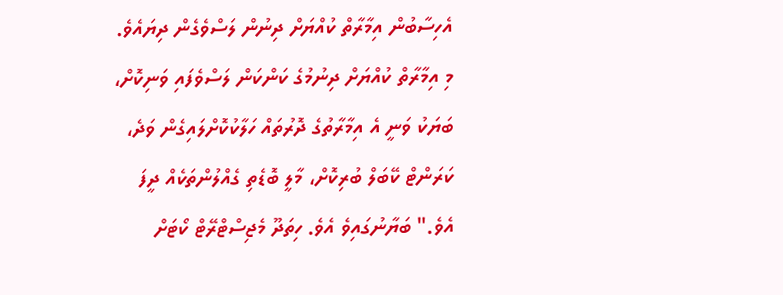އެހިސާބުން އިމާރާތް ކުއްޔަށް ދިނުން ލަސްވެގެން ދިޔައެވެ.
މި އިމާރާތް ކުއްޔަށް ދިނުމުގެ ކަންކަން ލަސްވެފައި ވަނިކޮށް، ބަޔަކު ވަނީ އެ އިމާރާތުގެ ދޮރުތައް ހަލާކުކޮށްލައިގެން ވަދެ، ކަރަންޓް ކޭބަލް ބުރިކޮށް، މާލީ ބޮޑެތި ގެއްލުންތަކެއް ދީފަ އެވެ." ބަޔާނުގައިވެ އެވެ. ހިތަދޫ މެޖިސްޓްރޭޓް ކޯޓަށް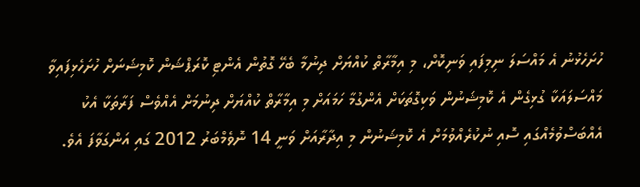ހުށަހެޅުނު އެ މައްސަލަ ނިމިފައި ވަނިކޮށް، މި އިމާރާތް ކުއްޔަށް ދިނުމާ ބެހޭ ގޮތުން އެންޓި ކޮރަޕްޝަން ކޮމިޝަނަށް ހުށަހެޅިފައިވާ މައްސަލައަކާ ގުޅިގެން އެ ކޮމިޝަނުން ވަކިގޮތަކަށް އެންގުމާ ހަމައަށް މި އިމާރާތް ކުއްޔަށް ދިނުމަށް އެއްވެސް ފަރާތަކާ އެކު އެއްބަސްވުމެއްގައި ސޮއި ނުކުރެއްވުމަށް އެ ކޮމިޝަނުން މި އިދާރާއަށް ވަނީ 14 ނޮވެމްބަރު 2012 ގައި އަންގަވާފަ އެވެ.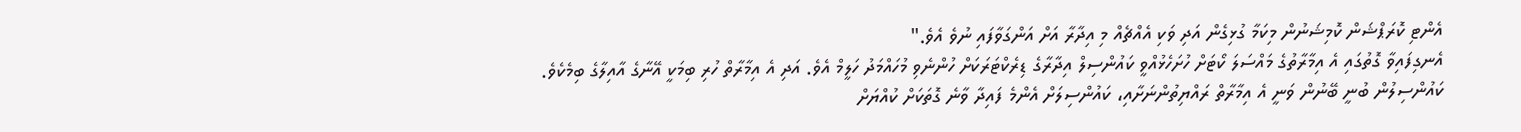އެންޓި ކޮރަޕްޝަން ކޮމިޝަނުން މިކަމާ ގުޅިގެން އަދި ވަކި އެއްޗެއް މި އިދާރާ އަށް އަންގަވާފައި ނުވެ އެވެ."
އެނގިފައިވާ ގޮތުގައި އެ އިމާރާތުގެ މައްސަލަ ކޯޓަށް ހުށަހެޅުއްވީ ކައުންސިލް އިދާރާގެ ޑިރެކްޓަރަކަށް ހުންނެވި މުހައްމަދު ހަލީމް އެވެ. އަދި އެ އިމާރާތް ހުރި ބިމަކީ އޭނާގެ އާއިލާގެ ބިމެކެވެ.
ކައުންސިލުން ބުނީ ބޭނުން ވަނީ އެ އިމާރާތް ރައްޔިތުންނަށާއި، ކައުންސިލަށް އެންމެ ފައިދާ ވާނެ ގޮތަކަށް ކުއްޔަށް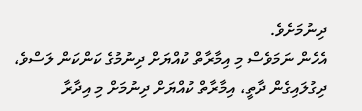ދިނުމަށެވެ.
އެހެން ނަމަވެސް މި އިމާރާތް ކުއްޔަށް ދިނުމުގެ ކަންކަން ލަސްވެ، ދިގުލައިގެން ދާތީ، އިމާރާތް ކުއްޔަށް ދިނުމަށް މި އިދާރާ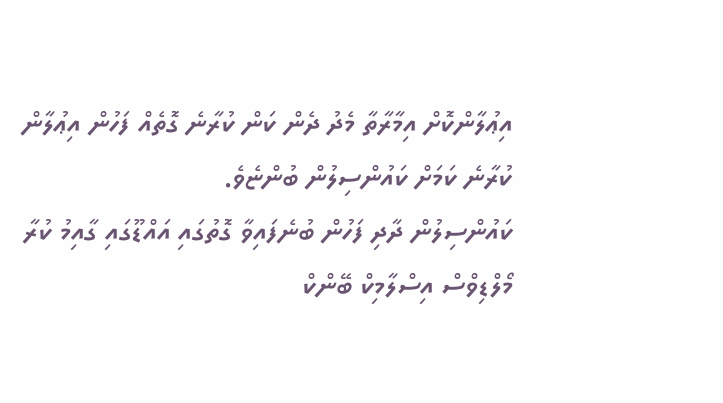އިޢުލާންކޮށް އިމާރާތާ މެދު ދެން ކަން ކުރާނެ ގޮތެއް ފަހުން އިޢުލާން ކުރާނެ ކަމަށް ކައުންސިލުން ބުންޏެވެ.
ކައުންސިލުން ދާދި ފަހުން ބުނެފައިވާ ގޮތުގައި އައްޑޫގައި ގާއިމު ކުރާ މޯލްޑިވްސް އިސްލާމިކް ބޭންކް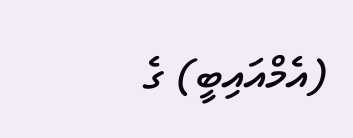(އެމްއައިބީ) ގެ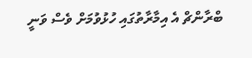ބްރާންޗް އެ އިމާރާތުގައި ހުޅުވުމަށް ވެސް ވަނީ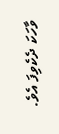ވާހަކަ ދެކެވިފަ އެވެ.